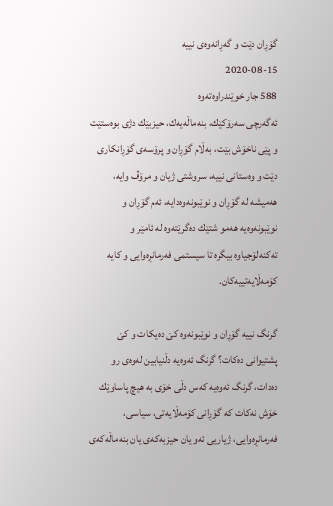گۆڕان دێت ‌و گه‌ڕانه‌وه‌ی‌ نییه‌
2020-08-15
588 جار خوێندراوەتەوە
ئه‌گه‌رچی‌ سه‌رۆكێك، بنه‌ماڵه‌یه‌ك، حیزبێك دژی‌ بوه‌ستێت‌ و پێی‌ ناخۆش بێت، به‌ڵام گۆڕان‌ و پرۆسه‌ی‌ گۆڕانكاری‌ دێت‌ و وه‌ستانی‌ نییه‌، سروشتی‌ ژیان‌ و مرۆڤ وایه‌، هه‌میشه‌ له‌ گۆڕان‌ و نوێبونه‌وه‌دایه‌، ئه‌م گۆڕان‌ و نوێبونه‌وه‌یه‌‌ هه‌مو شتێك ده‌گرێته‌وه‌ له‌ ئامێر و ته‌كنه‌لۆجیاوه‌ بیگره‌‌ تا سیستمی‌ فه‌رمانڕه‌وایی ‌‌و كایه‌ كۆمه‌ڵایه‌تییه‌كان.

گرنگ نییه‌ گۆڕان ‌و نوێبونه‌وه‌ كێ‌ ده‌یكات‌ و كێ‌ پشتیوانی‌ ده‌كات؟ گرنگ ئه‌وه‌یه‌ دڵنیابین له‌وه‌ی‌ رو ده‌دات، گرنگ ئه‌وه‌یه‌ كه‌س دڵی‌ خۆی‌ به‌ هیچ پاساوێك خۆش نه‌كات كه‌ گۆڕانی‌ كۆمه‌ڵایه‌تی‌، سیاسی‌، فه‌رمانڕه‌وایی‌، ژیاریی‌ ئه‌و یان حیزبه‌كه‌ی‌ یان بنه‌ماڵه‌كه‌ی‌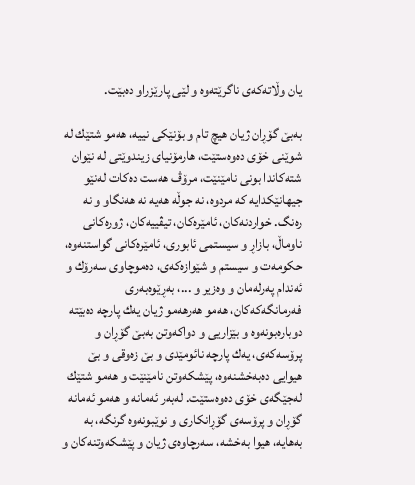یان وڵاته‌كه‌ی‌ ناگرێته‌وه‌ و لێی‌ پارێزراو ده‌بێت.

به‌بێ‌ گۆڕان ژیان هیچ تام و بۆنێكی‌ نییه‌، هه‌مو شتێك له‌ شوێنی‌ خۆی‌ ده‌وه‌ستێت، هارمۆنیای‌ زیندوێتی‌ له‌ نێوان شته‌كاندا بونی‌ نامێنێت، ‌مرۆڤ هه‌ست ده‌كات له‌نێو جیهانێكدایه‌ كه‌ مردوه‌، نه‌ جوڵه‌ هه‌یه‌ نه‌ هه‌نگاو و نه‌ ره‌نگ. خواردنه‌كان، ئامێره‌كان، تیڤییه‌كان، ژوره‌كانی‌ ناوماڵ، بازاڕ و سیستمی‌ ئابوری‌، ئامێره‌كانی‌ گواستنه‌وه‌، حكومه‌ت و سیستم و شێوازه‌كه‌ی‌، ده‌موچاوی‌ سه‌رۆك و ئه‌ندام په‌رله‌مان و وه‌زیر و ...، به‌ڕێوه‌به‌ری‌ فه‌رمانگه‌كه‌كان،‌ هه‌مو هه‌رهه‌مو ژیان یه‌ك پارچه‌ ده‌بێته‌ دوباره‌بونه‌وه‌ و بێزاریی ‌‌و دواكه‌وتن به‌بێ‌ گۆڕان‌ و پرۆسه‌كه‌ی‌، یه‌ك پارچه‌ نائومێدی‌ و بێ‌ زه‌وقی‌ و بێ‌ هیوایی ده‌به‌خشنه‌وه‌، پێشكه‌وتن نامێنێت و هه‌مو شتێك له‌جێگه‌ی‌ خۆی‌ ده‌وه‌ستێت. له‌به‌ر ئه‌مانه ‌و هه‌مو ئه‌مانه‌ گۆڕان و پرۆسه‌ی‌ گۆڕانكاری‌ و نوێبونه‌وه‌ گرنگه‌، به‌ به‌هایه‌، هیوا به‌خشه‌، سه‌رچاوه‌ی‌ ژیان ‌و پێشكه‌وتنه‌كان و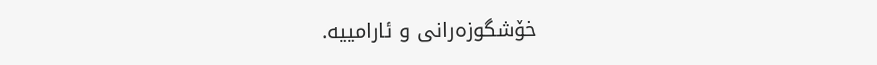خۆشگوزه‌رانی و ئارامییه‌.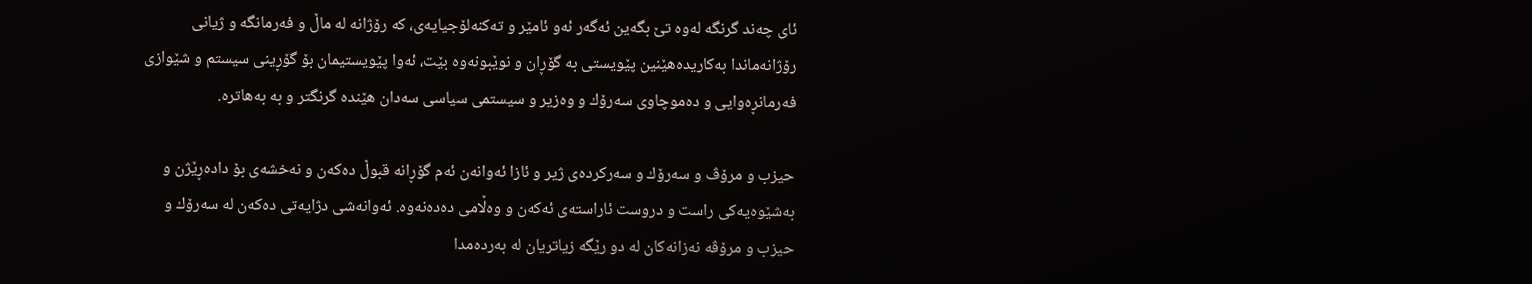ئای‌ چه‌ند گرنگه‌ له‌وه‌ تێ‌ بگه‌ین ئه‌گه‌ر ئه‌و ئامێر و ته‌كنه‌لۆجیایه‌ی‌، كه‌ رۆژانه‌ له‌ ماڵ‌ و فه‌رمانگه‌ و ژیانی‌ رۆژانه‌ماندا به‌كاریده‌هێنین پێویستی‌ به‌ گۆڕان‌ و نوێبونه‌وه‌ بێت، ئه‌وا پێویستیمان بۆ گۆڕینی‌‌ سیستم و شێوازی‌ فه‌رمانڕه‌وایی‌ و ده‌موچاوی‌ سه‌رۆك و وه‌زیر و سیستمی‌ سیاسی‌ سه‌دان هێنده‌ گرنگتر و به‌ به‌هاتره‌.

حیزب و مرۆڤ و سه‌رۆك و سه‌ركرده‌ی‌ ژیر و ئازا ئه‌وانه‌ن ئه‌م گۆڕانه‌ قبوڵ ده‌كه‌ن‌ و نه‌خشه‌ی‌ بۆ داده‌ڕێژن ‌و به‌شێوه‌یه‌كی‌ راست‌ و دروست ئاراسته‌ی‌ ئه‌كه‌ن و وه‌ڵامی‌ ده‌ده‌نه‌وه‌. ئه‌وانه‌شی‌ دژایه‌تی‌ ده‌كه‌ن له‌ سه‌رۆك و حیزب ‌و مرۆڤه‌ نه‌زانه‌كان له‌ دو رێگه‌ زیاتریان له‌ به‌رده‌مدا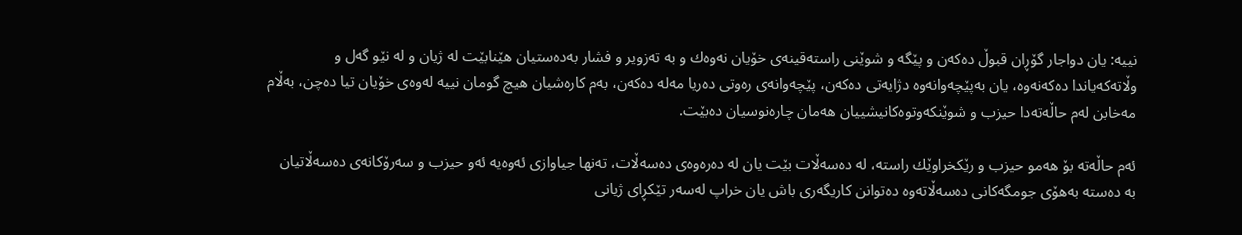نییه‌: یان دواجار گۆڕان قبوڵ ده‌كه‌ن و پێگه ‌و شوێنی‌ راسته‌قینه‌ی‌ خۆیان نه‌وه‌ك‌ و به‌ ته‌زویر و فشار به‌ده‌ستیان هێنابێت‌ له‌ ژیان‌ و له‌ نێو گه‌ل‌ و وڵاته‌كه‌یاندا ده‌كه‌نه‌وه‌، یان به‌پێچه‌وانه‌وه‌ دژایه‌تی‌ ده‌كه‌ن، پێچه‌وانه‌ی‌ ره‌وتی‌ ده‌ریا مه‌له‌ ده‌كه‌ن، به‌م كاره‌شیان هیچ گومان نییه‌ له‌وه‌ی‌ خۆیان تیا ده‌چن، به‌ڵام مه‌خابن له‌م حاڵه‌ته‌دا حیزب ‌و شوێنكه‌وتوه‌كانیشییان هه‌مان چاره‌نوسیان ده‌بێت.

ئه‌م حاڵه‌ته‌ بۆ هه‌مو حیزب‌ و رێكخراوێك راسته،‌ له‌ ده‌سه‌ڵات بێت یان له‌ ده‌ره‌وه‌ی‌ ده‌سه‌ڵات، ته‌نها جیاوازی‌ ئه‌وه‌یه‌ ئه‌و حیزب‌ و سه‌رۆكانه‌ی‌‌ ده‌سه‌ڵاتیان به‌ ده‌سته‌ به‌هۆی‌ جومگه‌كانی‌ ده‌سه‌ڵاته‌وه‌ ده‌توانن كاریگه‌ری‌ باش یان خراپ له‌سه‌ر تێكڕای‌ ژیانی‌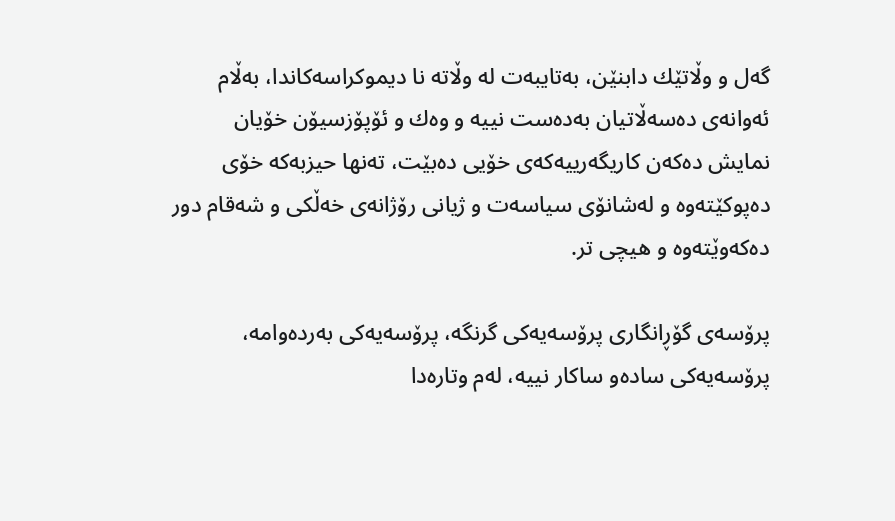گه‌ل‌ و وڵاتێك دابنێن، به‌تایبه‌ت له‌ وڵاته‌ نا دیموكراسه‌كاندا، به‌ڵام ئه‌وانه‌ی‌ ده‌سه‌ڵاتیان به‌ده‌ست نییه‌ و وه‌ك ‌و ئۆپۆزسیۆن خۆیان نمایش ده‌كه‌ن‌ كاریگه‌رییه‌كه‌ی‌ خۆیی‌ ده‌بێت، ته‌نها حیزبه‌كه‌ خۆی‌ ده‌پوكێته‌وه‌ و له‌شانۆی‌ سیاسه‌ت و ژیانی‌ رۆژانه‌ی‌ خه‌ڵكی‌ ‌و شه‌قام دور ده‌كه‌وێته‌وه‌ و هیچی‌ تر.

پرۆسه‌ی‌ گۆڕانگاری‌ پرۆسه‌یه‌كی‌ گرنگه‌، پرۆسه‌یه‌كی‌ به‌رده‌وامه‌، پرۆسه‌یه‌كی‌ ساده‌و ساكار نییه‌، له‌م وتاره‌دا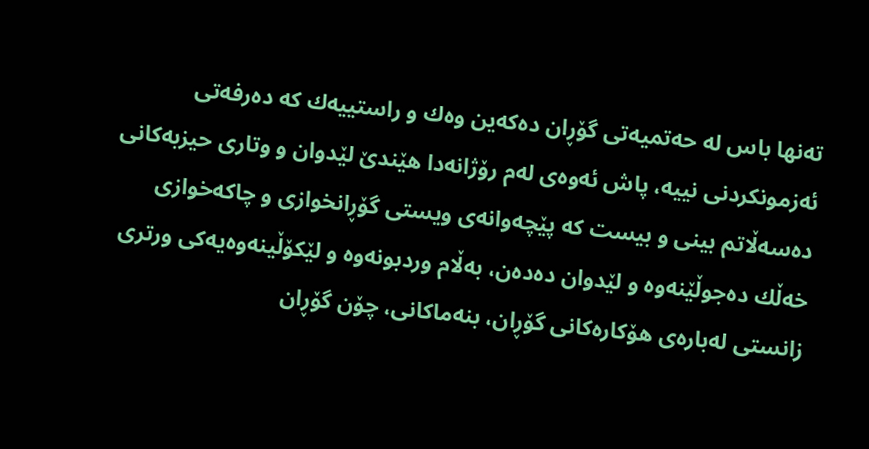ته‌نها باس له‌ حه‌تمیه‌تی‌ گۆڕان ده‌كه‌ین‌ وه‌ك‌ و راستییه‌ك كه‌ ده‌رفه‌تی‌ ئه‌زمونكردنی‌ نییه‌‌، پاش ئه‌وه‌ی‌ له‌م رۆژانه‌دا هێندێ‌ لێدوان‌ و وتاری‌ حیزبه‌كانی‌ ده‌سه‌ڵاتم بینی‌‌ و بیست كه‌ پێچه‌وانه‌ی‌ ویستی‌ گۆڕانخوازی ‌‌و چاكه‌خوازی‌ خه‌ڵك ده‌جوڵێنه‌وه‌ و لێدوان ده‌ده‌ن، به‌ڵام وردبونه‌وه ‌و لێكۆڵینه‌وه‌یه‌كی‌ ورتری‌ زانستی‌ له‌باره‌ی‌ هۆكاره‌كانی گۆڕان‌، بنه‌ماكانی‌، چۆن گۆڕان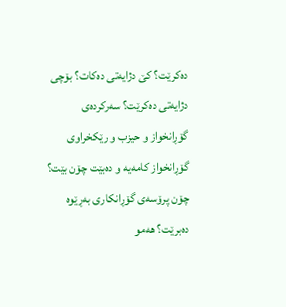ده‌كرێت؟ كێ‌ دژایه‌تی‌ ده‌كات؟ بۆچی‌ دژایه‌تی‌ ده‌كرێت؟ سه‌ركرده‌ی‌ گۆڕانخواز و حیزب ‌و رێكخراوی‌ گۆڕانخواز كامه‌یه‌ و ده‌بێت چۆن بێت؟ چۆن پرۆسه‌ی‌ گۆڕانكاری‌ به‌ڕێوه‌ ده‌برێت؟ هه‌مو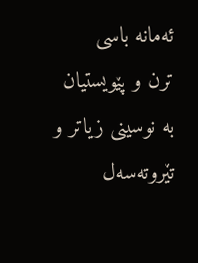ئه‌مانه‌ باسی‌ ترن ‌و پێویستیان به‌ نوسینی‌ زیاتر و تێروته‌سه‌ل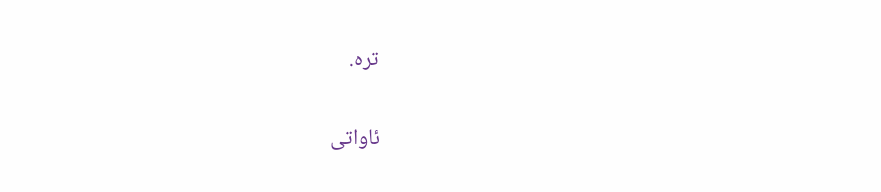تره‌.

ئاواتی‌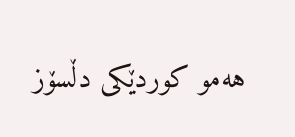هه‌مو كوردێكی‌ دڵسۆز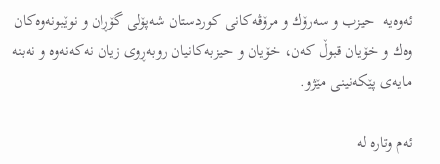ئه‌وه‌یه‌ ‌ حیزب ‌و سه‌رۆك و مرۆڤه‌كانی‌ كوردستان شه‌پۆلی‌ گۆڕان‌ و نوێبونه‌وه‌كان وه‌ك ‌و خۆیان قبوڵ كه‌ن‌، خۆیان و حیزبه‌كانیان روبه‌ڕوی‌ زیان‌ نه‌كه‌نه‌وه‌ و نه‌بنه‌ مایه‌ی‌ پێكه‌نینی‌ مێژو‌.

ئەم وتارە لە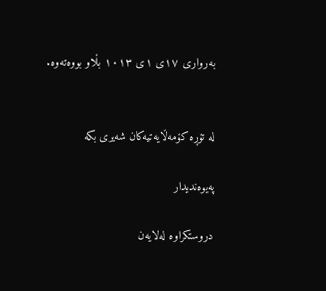بەرواری‌ ١٧ی‌ ١ی‌ ١٠١٣‌ بڵاو بووەتەوە.


لە تۆڕە کۆمەڵایەتیەکان شەیری بکە

پەیوەندیدار

دروستکراوە لەلایەن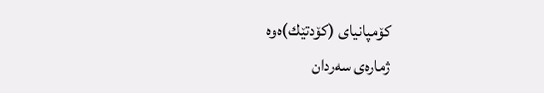کۆمپانیای (کۆدتێك)ەوە
ژمارەی سەردان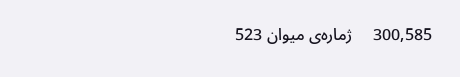300,585     ژمارەی میوان 523